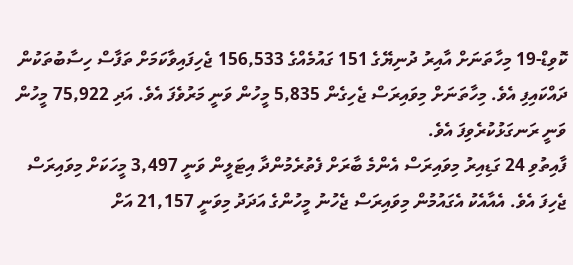ކޮވިޑް-19 މިހާތަނަށް އާއިރު ދުނިޔޭގެ 151 ގައުމެއްގެ 156,533 ޖެހިފައިވާކަމަށް ތަފާސް ހިސާބުތަކުން ދައްކައިފި އެވެ. މިހާތަނަށް މިވައިރަސް ޖެހިގެން 5,835 މީހުން ވަނީ މަރުވެފަ އެވެ. އަދި 75,922 މީހުން ވަނީ ރަނގަޅުކުރެވިފަ އެވެ.
ފާއިތުވި 24 ގަޑިއިރު މިވައިރަސް އެންމެ ބާރަށް ފެތުރެމުންދާ އިޓަލީން ވަނީ 3,497 މީހަކަށް މިވައިރަސް ޖެހިފަ އެވެ. އެއާއެކު އެގައުމުން މިވައިރަސް ޖެހުނު މީހުންގެ އަދަދު މިވަނީ 21,157 އަށް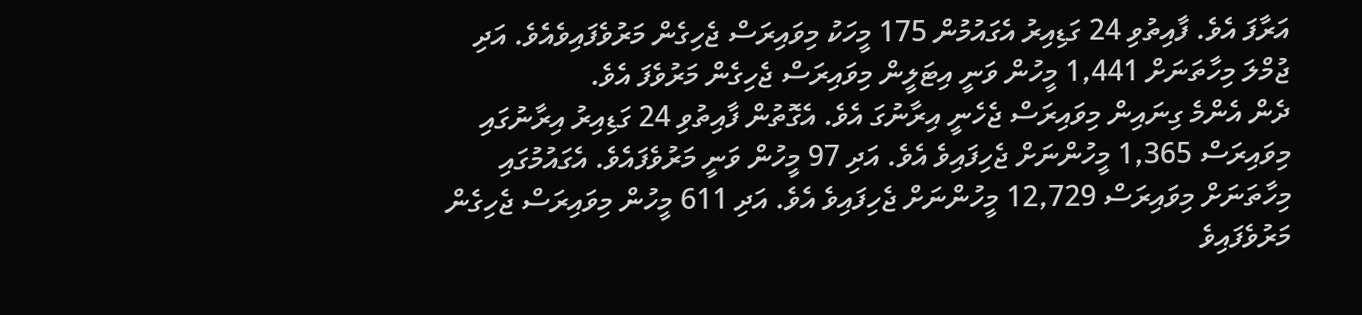އަރާފަ އެވެ. ފާއިތުވި 24 ގަޑިއިރު އެގައުމުން 175 މީހަކު މިވައިރަސް ޖެހިގެން މަރުވެފައިވެއެވެ. އަދި ޖުމްލަ މިހާތަނަށް 1,441 މީހުން ވަނީ އިޓަލީން މިވައިރަސް ޖެހިގެން މަރުވެފަ އެވެ.
ދެން އެންމެ ގިނައިން މިވައިރަސް ޖެހެނީ އިރާނުގަ އެވެ. އެގޮތުން ފާއިތުވި 24 ގަޑިއިރު އިރާނުގައި މިވައިރަސް 1,365 މީހުންނަށް ޖެހިފައިވެ އެވެ. އަދި 97 މީހުން ވަނީ މަރުވެފައެވެ. އެގައުމުގައި މިހާތަނަށް މިވައިރަސް 12,729 މީހުންނަށް ޖެހިފައިވެ އެވެ. އަދި 611 މީހުން މިވައިރަސް ޖެހިގެން މަރުވެފައިވެ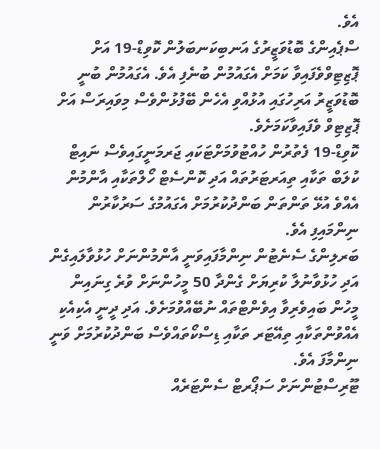އެވެ.
ސްޕެއިންގެ ބޮޑުވަޒީރުގެ އަނބިކަނބަލުން ކޮވިޑް-19 އަށް ޕޮޒިޓިވްވެފައިވާ ކަމަށް އެގައުމުން ބުނެފި އެވެ. އެގައުމުން ބުނީ ބޮޑުވަޒީރު އަރިހުގައި އުޅުއްވި އެހެން ބޭފުޅުންވެސް މިވައިރަސް އަށް ޕޮޒިޓިވް ވެފައިވާކަމަށެވެ.
ކޮވިޑް-19 ފެތުރުން ހުއްޓުވުމަށްޓަކައި ޖަރމަނީގައިވެސް ނައިޓް ކުލަބް ތަކާއި ތިއަރޓަރުތައް އަދި ކޮންސެޓް ހޯލްތަކާއި އާންމުން އެއްވެ އުޅޭ ތަންތަން ބަންދުކުރުމަށް އެގައުމުގެ ސަރުކާރުން ނިންމައިފި އެވެ.
ބަރލިންގެ ސެނެޓުން ނިންމާފައިވަނީ އާންމުންނަށް ހުޅުވާލައިގެން އަދި ހުޅުވާނުލާ ކުރިޔަށް ގެންދާ 50 މީހުންނަށް ވުރެ ގިނައިން މީހުން ބައިވެރިވާ އިވެންޓްތައް ނުބޭއްވުމަށެވެ. އަދި ދީނީ އެކިއެކި އެއްވުންތަކާއި ތިއޭޓަރ ތަކާއި ޑިސްކޯތައްވެސް ބަންދުކުރުމަށް ވަނީ ނިންމާފަ އެވެ.
ޓޫރިސްޓުންނަށް ސަޕޯރޓް ސެންޓަރެއް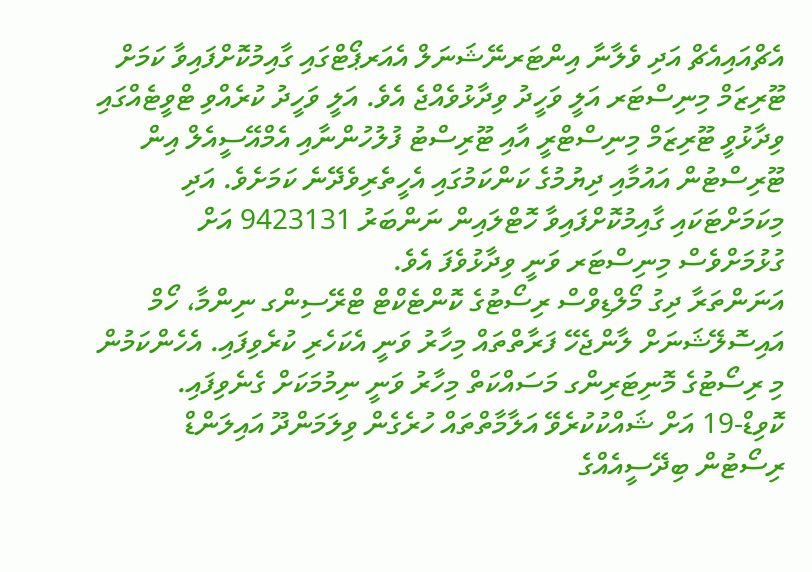އެޗްއައިއެޗް އަދި ވެލާނާ އިންޓަރނޭޝަނަލް އެއަރޕޯޓްގައި ގާއިމުކޮށްފައިވާ ކަމަށް ޓޫރިޒަމް މިނިސްޓަރ އަލީ ވަހީދު ވިދާޅުވެއްޖެ އެވެ. އަލީ ވަހީދު ކުރެއްވި ޓްވީޓެއްގައި ވިދާޅުވީ ޓޫރިޒަމް މިނިސްޓްރީ އާއި ޓޫރިސްޓު ފުލުހުންނާއި އެމްއޭސީއެލް އިން ޓޫރިސްޓުން އައުމާއި ދިޔުމުގެ ކަންކަމުގައި އެހީތެރިވެދޭނެ ކަމަށެވެ. އަދި މިކަމަށްޓަކައި ގާއިމުކޮށްފައިވާ ހޮޓްލައިން ނަންބަރު 9423131 އަށް ގުޅުމަށްވެސް މިނިސްޓަރ ވަނީ ވިދާޅުވެފަ އެވެ.
އަނަންތަރާ ދިގު މޯލްޑިވްސް ރިސޯޓުގެ ކޮންޓެކްޓް ޓްރޭސިންގ ނިންމާ، ހޯމް އައިސޮލޭޝަނަށް ލާންޖެހޭ ފަރާތްތައް މިހާރު ވަނީ އެކަހެރި ކުރެވިފައި. އެހެންކަމުން މި ރިސޯޓުގެ މޮނިޓަރިންގ މަސައްކަތް މިހާރު ވަނީ ނިމުމަކަށް ގެނެވިފައި.
ކޮވިޑް-19 އަށް ޝައްކުކުރެވޭ އަލާމާތްތައް ހުރެގެން ވިލަމަންދޫ އައިލަންޑް ރިސޯޓުން ބިދޭސީއެއްގެ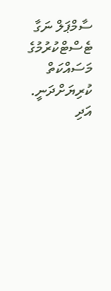ސާމްޕަލް ނަގާ ޓެސްޓްކުރުމުގެ މަސައްކަތް ކުރިޔަށްދަނީ. އަދި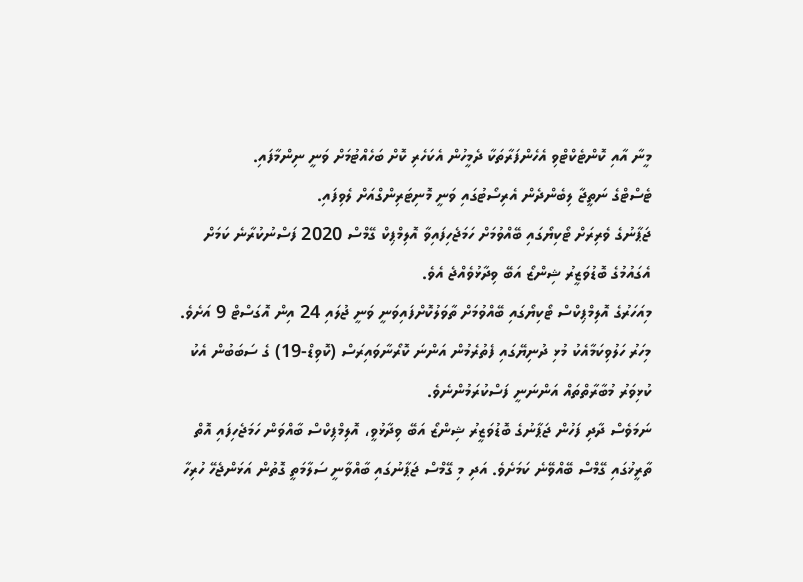މީނާ އާއި ކޮންޓެކްޓްވި އެހެންފަރާތަކާ ދެމީހުން އެކަހެރި ކޮށް ބަހެއްޓުމަށް ވަނީ ނިންމާފައި.
ޓެސްޓްގެ ނަތީޖާ ލިބެންދެން އެރިސޯޓުގައި ވަނީ މޮނިޓަރިންގްއަށް ލެވިފައި.
ޖަޕާނުގެ ވެރިރަށް ޓޯކިޔޯގައި ބޭއްވުމަށް ހަމަޖެހިފައިވާ އޮލިމްޕިކް ގޭމްސް 2020 ފަސްނުކުރާނެ ކަމަށް އެގައުމުގެ ބޮޑުވަޒީރު ޝިންޒޯ އަބޭ ވިދާޅުވެއްޖެ އެވެ.
މިއަހަރުގެ އޮލިމްޕިކްސް ޓޯކިޔޯގައި ބޭއްވުމަށް ތާވަލުކޮށްފައިވަނީ ވަނީ ޖުލައި 24 އިން އޮގަސްޓް 9 އަށެވެ.
މިހަރު ހަލުވިކަމާއެކު މުޅި ދުނިޔޭގައި ފެތުރެމުން އަންނަ ކޮރޯނާވައިރަސް (ކޮވިޑް-19) ގެ ސަބަބުން އެކު ކުޅިވަރު މުބާރާތްތައް އަންނަނީ ފަސްކުރަމުންނެވެ.
ނަމަވެސް ދާދި ފަހުން ޖަޕާނުގެ ބޮޑުވަޒީރު ޝިންޒޯ އަބޭ ވިދާޅުވީ، އޮލިމްޕިކްސް ބާއްވަން ހަމަޖެހިފައި އޮތް ތާރީޚުގައި ގޭމްސް ބޭއްވޭނެ ކަމަށެވެ. އަދި މި ގޭމްސް ޖަޕާނުގައި ބާއްވާނީ ސަލާމަތީ ގޮތުން އަޅަންޖެހޭ ހުރިހާ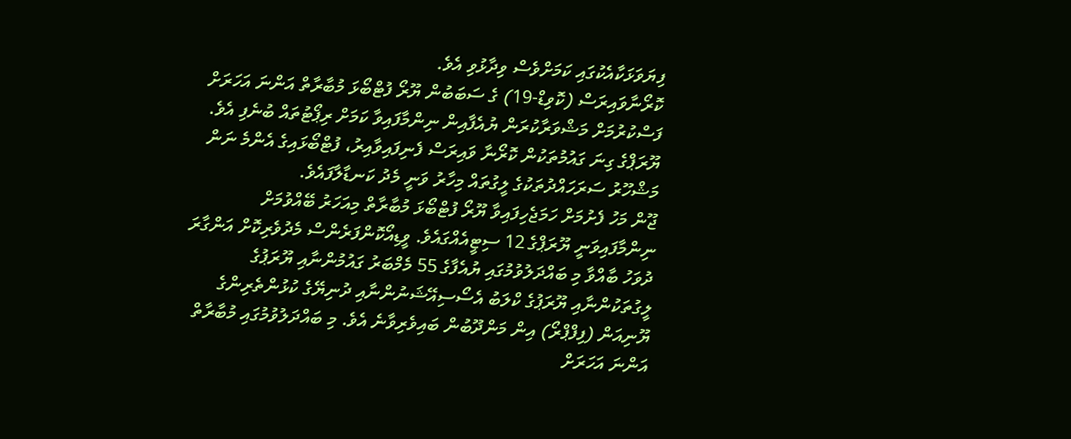ފިޔަވަޅަކާއެކުގައި ކަމަށްވެސް ވިދާޅުވި އެވެ.
ކޮރޯނާވައިރަސް (ކޮވިޑް-19) ގެ ސަބަބުން ޔޫރޯ ފުޓްބޯޅަ މުބާރާތް އަންނަ އަހަރަށް ފަސްކުރުމަށް މަޝްވަރާކުރަން ޔުއެފާއިން ނިންމާފައިވާ ކަމަށް ރިޕޯޓުތައް ބުނެފި އެވެ.
ޔޫރަޕްގެ ގިނަ ގައުމުތަކުން ކޮރޯނާ ވައިރަސް ފެނިފައިވާއިރު، ފުޓްބޯޅައިގެ އެންމެ ނަން މަޝްހޫރު ސަރަހައްދުތަކުގެ ލީގުތައް މިހާރު ވަނީ މެދު ކަނޑާލާފައެވެ.
ޖޫން މަހު ފެށުމަށް ހަމަޖެހިފައިވާ ޔޫރޯ ފުޓްބޯޅަ މުބާރާތް މިއަހަރު ބޭއްވުމަށް ނިންމާފައިވަނީ ޔޫރަޕްގެ 12 ސިޓީއެއްގައެވެ. ވީޑިއޯކޮންފަރެންސް މެދުވެރިކޮށް އަންގާރަ ދުވަހު ބާއްވާ މި ބައްދަލުވުމުގައި ޔުއެފާގެ 55 މެމްބަރު ގައުމުންނާއި ޔޫރަޕުގެ ލީގުތަކުންނާއި ޔޫރަޕުގެ ކްލަބު އެސޯސިއޭޝަނުންނާއި ދުނިޔޭގެ ކުޅުންތެރިންގެ ޔޫނިއަން (ފިފްޕްރޯ) އިން މަންދޫބުން ބައިވެރިވާނެ އެވެ. މި ބައްދަލުވުމުގައި މުބާރާތް އަންނަ އަހަރަށް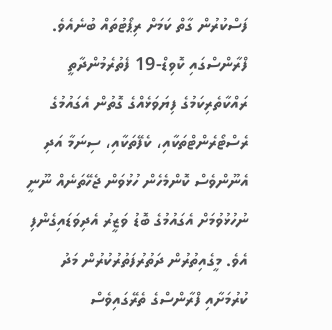ފަސްކުރުން ގާތް ކަމަށް ރިޕޯޓުތައް ބުނެއެވެ.
ފްރާންސްގައި ކޮވިޑް-19 ފެތުރެމުންދާތީ ރައްކާތެރިކަމުގެ ފިޔަވަޅެއްގެ ގޮތުން އެގައުމުގެ ރެސްޓޯރެންޓްތަކާއި، ކެފޭތަކާއި، ސިނަމާ އަދި އެނޫންވެސް ކޮންމެހެން ހުޅުވަން ޖެހޭތަނެއް ނޫނީ ނުހުޅުވުމަށް އެގައުމުގެ ބޮޑު ވަޒީރު އެދިވަޑައިގެންފި އެވެ. މީގެއިތުރުން ދަތުރުފަތުރުކުރުން މަދު ކުރުމަށާއި ފްރާންސްގެ ތެރޭގައިވެސް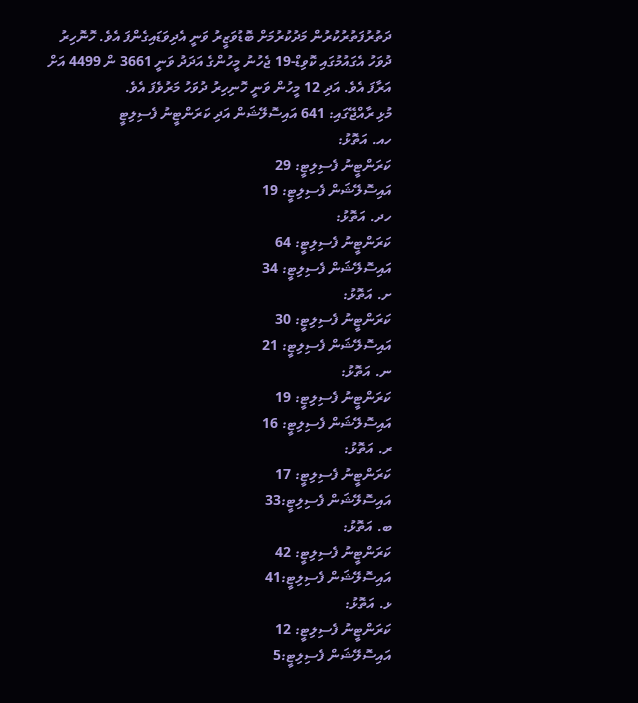ދަތުރުފަތުރުކުރުން މަދުކުރުމަށް ބޮޑުވަޒީރު ވަނީ އެދިވަޑައިގެންފަ އެވެ. ހޮނޮހިރު ދުވަހު އެގައުމުގައި ކޮވިޑް-19 ޖެހުނު މީހުންގެ އަދަދު ވަނީ 3661 ން 4499 އަށް އަރާފަ އެވެ. އަދި 12 މީހުން ވަނީ ހޮނިހިރު ދުވަހު މަރުވެފަ އެވެ.
މުޅި ރާއްޖޭގައި: 641 އައިސޮލޭޝަން އަދި ކަރަންޓީނު ފެސިލިޓީ
ހއ. އަތޮޅު:
ކަރަންޓީނު ފެސިލިޓީ: 29
އައިސޮލޭޝަން ފެސިލިޓީ: 19
ހދ. އަތޮޅު:
ކަރަންޓީނު ފެސިލިޓީ: 64
އައިސޮލޭޝަން ފެސިލިޓީ: 34
ށ. އަތޮޅު:
ކަރަންޓީނު ފެސިލިޓީ: 30
އައިސޮލޭޝަން ފެސިލިޓީ: 21
ނ. އަތޮޅު:
ކަރަންޓީނު ފެސިލިޓީ: 19
އައިސޮލޭޝަން ފެސިލިޓީ: 16
ރ. އަތޮޅު:
ކަރަންޓީނު ފެސިލިޓީ: 17
އައިސޮލޭޝަން ފެސިލިޓީ:33
ބ. އަތޮޅު:
ކަރަންޓީނު ފެސިލިޓީ: 42
އައިސޮލޭޝަން ފެސިލިޓީ:41
ޅ. އަތޮޅު:
ކަރަންޓީނު ފެސިލިޓީ: 12
އައިސޮލޭޝަން ފެސިލިޓީ:5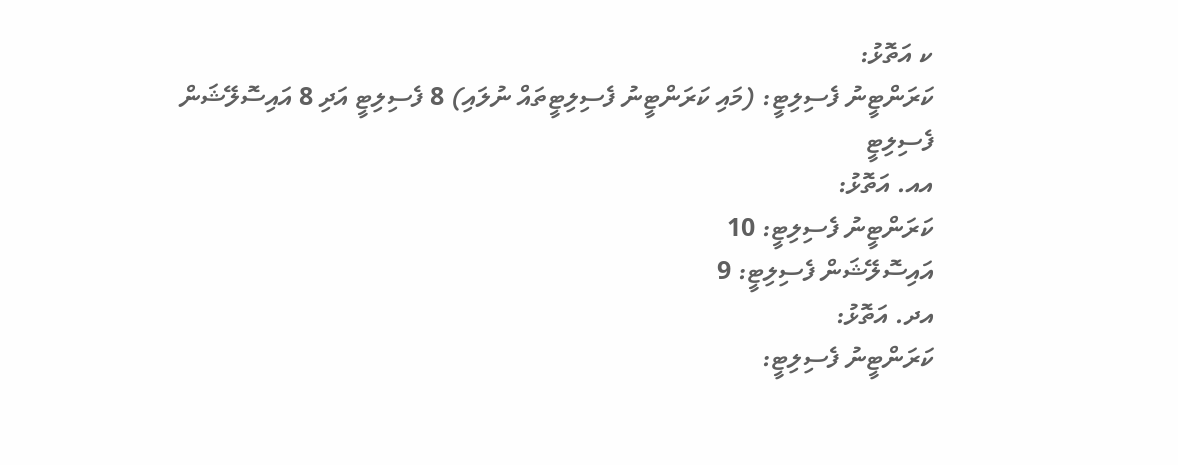ކ އަތޮޅު:
ކަރަންޓީނު ފެސިލިޓީ: (މައި ކަރަންޓީނު ފެސިލިޓީތައް ނުލައި) 8 ފެސިލިޓީ އަދި 8 އައިސޮލޭޝަން ފެސިލިޓީ
އއ. އަތޮޅު:
ކަރަންޓީނު ފެސިލިޓީ: 10
އައިސޮލޭޝަން ފެސިލިޓީ: 9
އދ. އަތޮޅު:
ކަރަންޓީނު ފެސިލިޓީ: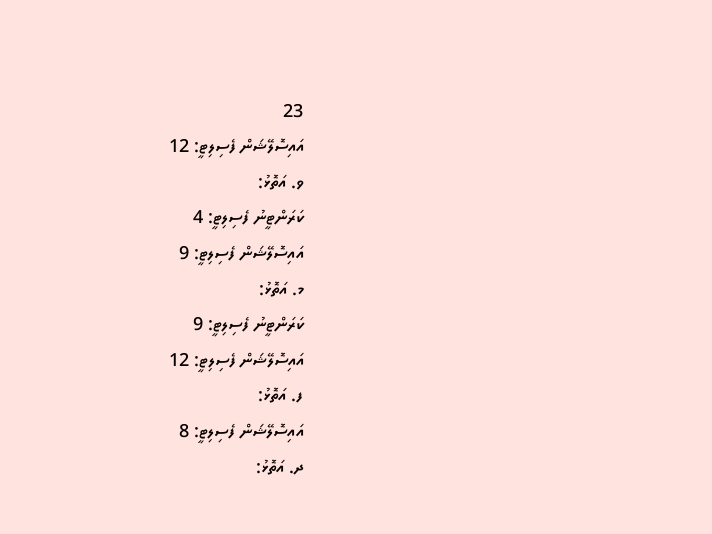23
އައިސޮލޭޝަން ފެސިލިޓީ: 12
ވ. އަތޮޅު:
ކަރަންޓީނު ފެސިލިޓީ: 4
އައިސޮލޭޝަން ފެސިލިޓީ: 9
މ. އަތޮޅު:
ކަރަންޓީނު ފެސިލިޓީ: 9
އައިސޮލޭޝަން ފެސިލިޓީ: 12
ފ. އަތޮޅު:
އައިސޮލޭޝަން ފެސިލިޓީ: 8
ދ. އަތޮޅު: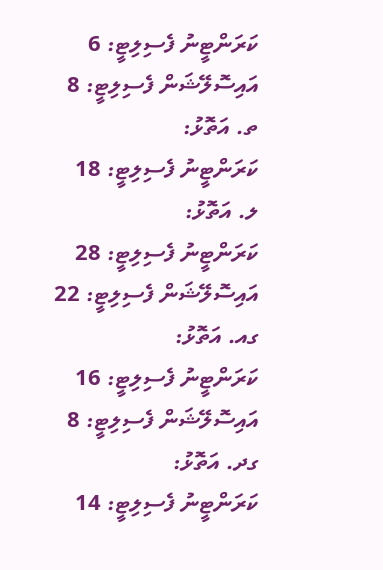ކަރަންޓީނު ފެސިލިޓީ: 6
އައިސޮލޭޝަން ފެސިލިޓީ: 8
ތ. އަތޮޅު:
ކަރަންޓީނު ފެސިލިޓީ: 18
ލ. އަތޮޅު:
ކަރަންޓީނު ފެސިލިޓީ: 28
އައިސޮލޭޝަން ފެސިލިޓީ: 22
ގއ. އަތޮޅު:
ކަރަންޓީނު ފެސިލިޓީ: 16
އައިސޮލޭޝަން ފެސިލިޓީ: 8
ގދ. އަތޮޅު:
ކަރަންޓީނު ފެސިލިޓީ: 14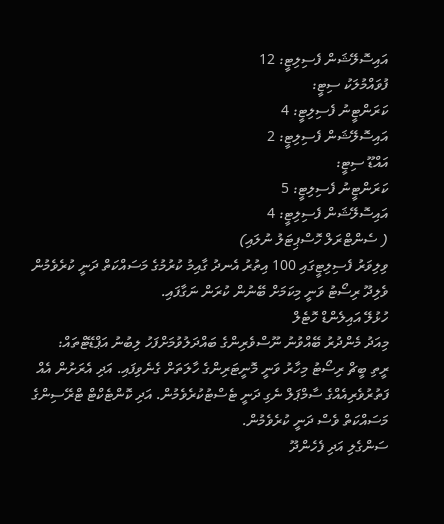އައިސޮލޭޝަން ފެސިލިޓީ: 12
ފުވައްމުލަކު ސިޓީ:
ކަރަންޓީނު ފެސިލިޓީ: 4
އައިސޮލޭޝަން ފެސިލިޓީ: 2
އައްޑޫ ސިޓީ:
ކަރަންޓީނު ފެސިލިޓީ: 5
އައިސޮލޭޝަން ފެސިލިޓީ: 4
( ސެންޓްރަލް ހޮސްޕިޓަލު ނުލައި)
ވިލިވަރު ފެސިލިޓީގައި 100 އިތުރު އެނދު ގާއިމު ކުރުމުގެ މަސައްކަތް ދަނީ ކުރެވެމުން
ވެލިދޫ ރިސޯޓު ވަނީ މިކަމަށް ބޭނުން ކުރަން ނަގާފައި.
ހުޅުލޭ އައިލެންޑް ހޮޓެލް
މިއަދު މެންދުރު ބޭއްވުނު ނޫސްވެރިންގެ ބައްދަލުވުމަށްފަހު ލިބުނު އަޕްޑޭޓްތައް:
ރީތި ބީޗް ރިސޯޓު މިހާރު ވަނީ މޮނީޓަރިންގެ ހާލަތަށް ގެނެވިފައި. އަދި އެރަށުން އެއް ފަތުރުވެރިއެއްގެ ސާމްޕަލް ނެގި ދަނީ ޓެސްޓުކުރެވެމުން. އަދި ކޮންޓެކްޓް ޓްރޭސިންގެ މަސައްކަތް ވެސް ދަނީ ކުރެވެމުން.
ސަންގެލި އަދި ފެހެންދޫ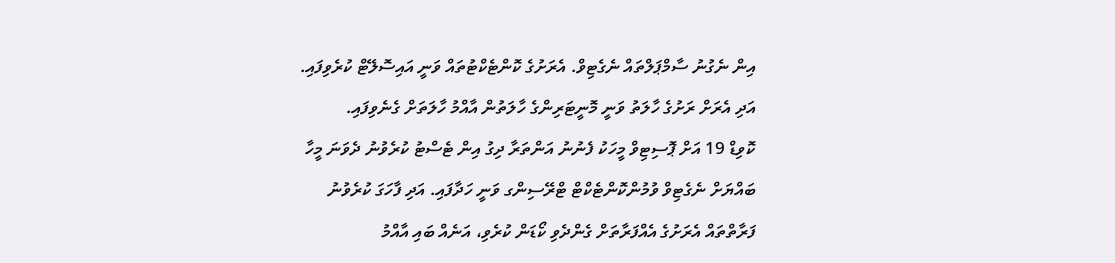އިން ނެގުނު ސާމްޕަލްތައް ނެގެޓިވް. އެރަށުގެ ކޮންޓެކްޓުތައް ވަނީ އައިސޮލޭޓް ކުރެވިފައި. އަދި އެރަށް ރަށުގެ ހާލަތު ވަނީ މޮނީޓަރިންގެ ހާލަތުން އާއްމު ހާލަތަށް ގެނެވިފައި.
ކޮވިޑް 19 އަށް ޕޮސިޓިވް މީހަކު ފެނުނު އަންތަރާ ދިގު އިން ޓެސްޓު ކުރެވުނު ދެވަނަ މީހާ ބައްޔަށް ނެގެޓިވް ވުމުންކޮންޓެކްޓް ޓްރޭސިންގ ވަނީ ހަދާފައި. އަދި ފާހަގަ ކުރެވުނު ފަރާތްތައް އެރަށުގެ އެއްފަރާތަށް ގެންދެވި ކޯޑަން ކުރެވި، އަނެއް ބައި އާއްމު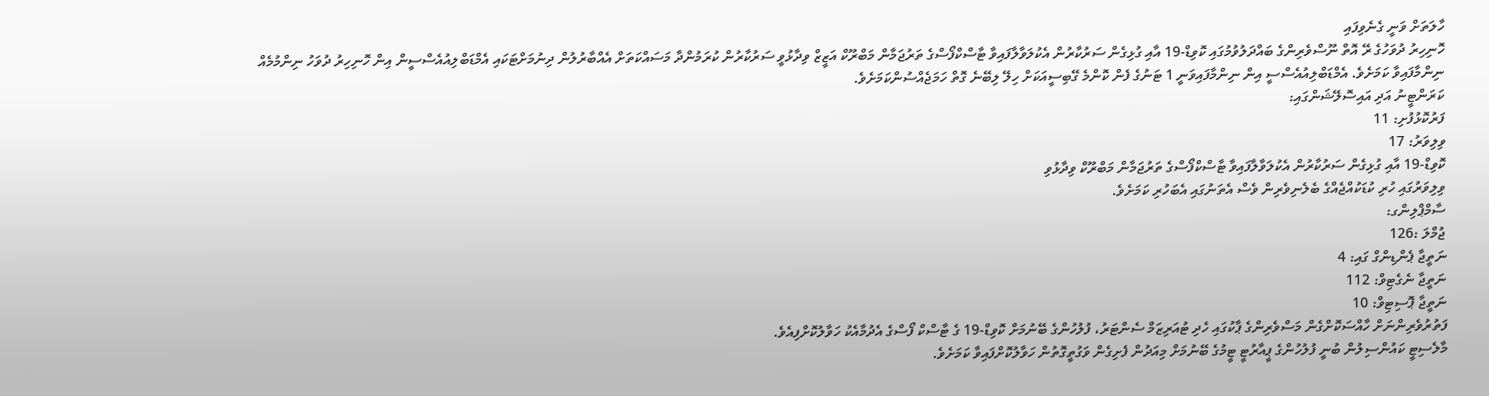ހާލަތަށް ވަނީ ގެނެވިފައި
ހޮނިހިރު ދުވަހުގެ ރޭ އޮތް ނޫސްވެރިންގެ ބައްދަލުވުމުގައި ކޮވިޑް-19 އާއި ގުޅިގެން ސަރުކާރުން އެކުލަވާލާފައިވާ ޓާސްކްފޯސްގެ ތަރުޖަމާން މަބްރޫކް އަޒީޒް ވިދާޅުވީ ސަރުކާރުން ކުރަމުންދާ މަސައްކަތަށް އެއްބާރުލުން ދިނުމަށްޓަކައި އެމްޑަބްލިއުއެސްސީން އިން ހޮނިހިރު ދުވަހު ނިންމުމެއް ނިންމާފައިވާ ކަމަށެވެ. އެމްޑަބްލިއުއެސްސީ އިން ނިންމާފައިވަނީ 1 ޓަނުގެ ފެން ކޮންމެ ގޭބިސީއަކަށް ހިލޭ ލިބޭނެ ގޮތް ހަމަޖެއްސުންކަމަށެވެ.
ކަރަންޓީނު އަދި އައިސޮލޭޝަންގައި:
ފަރުކޮޅުފުށި: 11
ވިލިވަރު: 17
ކޮވިޑް-19 އާއި ގުޅިގެން ސަރުކާރުން އެކުލަވާލާފައިވާ ޓާސްކްފޯސްގެ ތަރުޖަމާން މަބްރޫކް ވިދާޅުވި
ވިލިވަރުގައި ހުރި ކުޑަކުއްޖެއްގެ ބެލެނިވެރިން ވެސް އެތަނުގައި އެބަހުރި ކަމަށެވެ.
ސާމްޕްލިންގ:
ޖުމްލަ :126
ނަތީޖާ ޕެންޑިންގް ގައި: 4
ނަތީޖާ ނެގެޓިވް: 112
ނަތީޖާ ޕޮސިޓިވް: 10
ފަތުރުވެރިންނަށް ހާއްސަކޮށްގެން މަސްވެރިންގެ ޕާކުގައި ހެދި ޓުއަރިޒަމް ސެންޓަރު، ފުލުހުންގެ ބޭނުމަށް ކޮވިޑް-19 ގެ ޓާސްކް ފޯސްގެ އެދުމާއެކު ހަވާލުކޮށްފިއެވެ.
މާލެސިޓީ ކައުންސިލުން ބުނީ ފުލުހުންގެ ޕީއާރުޓީ ޓީމުގެ ބޭނުމަށް މިއަދުން ފެށިގެން ވަގުތީގޮތުން ހަވާލުކޮށްފައިވާ ކަމަށެވެ.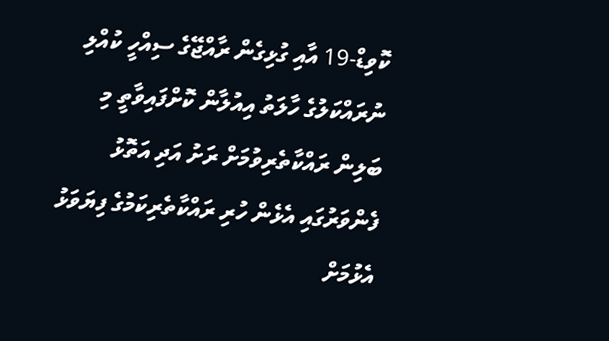ކޮވިޑް-19 އާއި ގުޅިގެން ރާއްޖޭގެ ސިއްހީ ކުއްލި ނުރައްކަލުގެ ހާލަތު އިއުލާން ކޮށްފައިވާތީ މި ބަލިން ރައްކާތެރިވުމަށް ރަށު އަދި އަތޮޅު ފެންވަރުގައި އެޅެން ހުރި ރައްކާތެރިކަމުގެ ފިޔަވަޅު އެޅުމަށް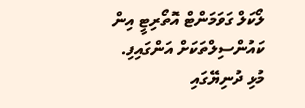ލޯކަލް ގަވަމަންޓް އޮތޯރިޓީ އިން ކައުންސިލްތަކަށް އަންގައިފި.
މުޅި ދުނިޔޭގައި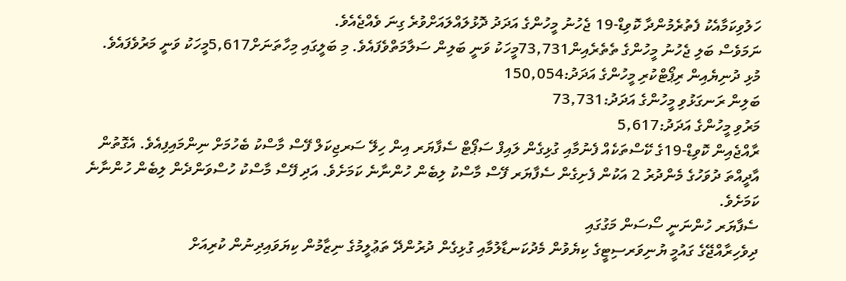ހަލުވިކަމާއެކު ފެތުރެމުންދާ ކޮވިޑް-19 ޖެހުނު މީހުންގެ އަދަދު ދޮޅުލައްލައަށްވުރެ ގިނަ ވެއްޖެއެވެ.
ނަމަވެސް ބަލި ޖެހުނު މީހުންގެ ތެތެރެއިން73,731މީހަކު ވަނީ ބަލިން ސަލާމަތްވެފައެވެ. މި ބަލީގައި މިހާތަނަށް5,617މީހަކު ވަނީ މަރުވެފައެވެ.
މުޅި ދުނިޔެއިން ރިޕޯޓްކުރި މީހުންގެ އަދަދު:150,054
ބަލިން ރަނގަޅުވި މީހުންގެ އަދަދު:73,731
މަރުވި މީހުންގެ އަދަދު:5,617
ރާއްޖެއިން ކޮވިޑް-19ގެ ކޭސްތަކެއް ފެނުމާއި ގުޅިގެން ލައިފް ސަޕޯޓް ސެފާޔަރ އިން ހިލޭ ސަރޖިކަލް ފޭސް މާސްކު ބެހުމަށް ނިންމައިފިއެވެ. އެގޮތުން އާދީއްތަ ދުވަހުގެ މެންދުރު 2 އަކުން ފެށިގެން ސެފާޔަރ ފޭސް މާސްކު ލިބެން ހުންނާނެ ކަމަށެވެ. އަދި ފޭސް މާސްކު ހުސްވަންދެން ލިބެން ހުންނާނެ ކަމަށެވެ.
ސެފާޔަރ ހުންނަނީ ސޯސަން މަގުގައި
ދިވެހިރާއްޖޭގެ ގައުމީ ޔުނިވަރސިޓީގެ ކިޔެވުން މެދުކަނޑާލުމާއި ގުޅިގެން ދުރުންދޭ ތަޢުލީމުގެ ނިޒާމުން ކިޔަވައިދިނުން ކުރިއަށް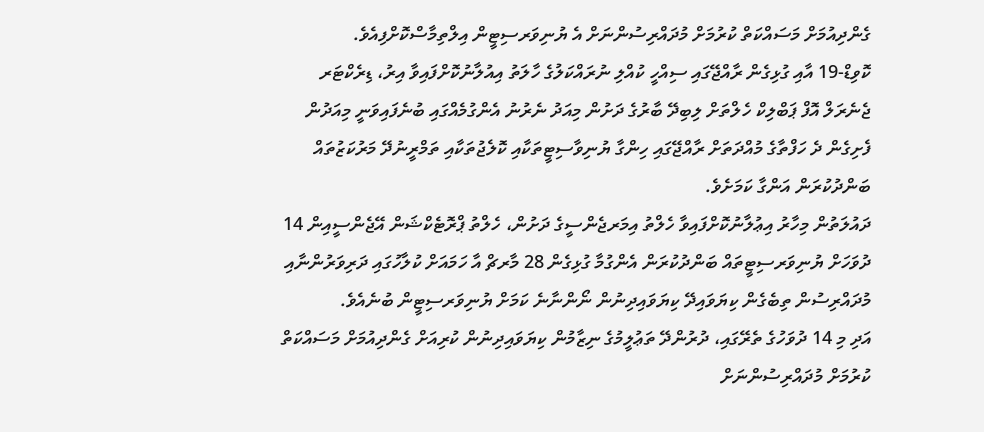ގެންދިއުމަށް މަސައްކަތް ކުރުމަށް މުދައްރިސުންނަށް އެ ޔުނިވަރސިޓީން އިލްތިމާސްކޮށްފިއެވެ.
ކޮވިޑް-19 އާއި ގުޅިގެން ރާއްޖޭގައި ސިއްހީ ކުއްލި ނުރައްކަލުގެ ހާލަތު އިއުލާނުކޮށްފައިވާ އިރު، ޑިރެކްޓަރ ޖެނެރަލް އޮފް ޕަބްލިކް ހެލްތަށް ލިބިދޭ ބާރުގެ ދަށުން މިއަދު ނެރުނު އެންގުމެއްގައި ބުނެފައިވަނީ މިއަދުން ފެށިގެން ދެ ހަފްތާގެ މުއްދަތަށް ރާއްޖޭގައި ހިންގާ ޔުނިވާސިޓީތަކާއި ކޮލެޖުތަކާއި ތަމްރީނުދޭ މަރުކަޒުތައް ބަންދުކުރަން އަންގާ ކަމަށެވެ.
ދައުލަތުން މިހާރު އިޢުލާނުކޮށްފައިވާ ހެލްތު އިމަރޖެންސީގެ ދަށުން، ހެލްތު ޕްރޮޓެކްޝަން އޭޖެންސީއިން 14 ދުވަހަށް ޔުނިވަރސިޓީތައް ބަންދުކުރަން އެންގުމާ ގުޅިގެން 28 މާރޗް އާ ހަމައަށް ކުލާހުގައި ދަރިވަރުންނާއި މުދައްރިސުން ތިބެގެން ކިޔަވައިދޭ ކިޔަވައިދިނުން ނޯންނާނެ ކަމަށް ޔުނިވަރސިޓީން ބުނެއެވެ.
އަދި މި 14 ދުވަހުގެ ތެރޭގައި، ދުރުންދޭ ތަޢުލީމުގެ ނިޒާމުން ކިޔަވައިދިނުން ކުރިއަށް ގެންދިއުމަށް މަސައްކަތް ކުރުމަށް މުދައްރިސުންނަށް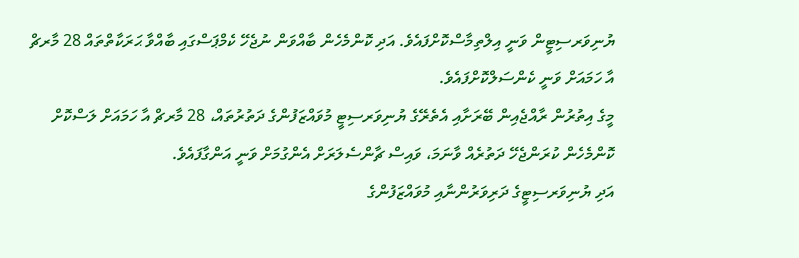ޔުނިވަރސިޓީން ވަނީ އިލްތިމާސްކޮށްފައެވެ. އަދި ކޮންމެހެން ބާއްވަން ނުޖެހޭ ކެމްޕަސްގައި ބާއްވާ ޙަރަކާތްތައް 28 މާރޗް އާ ހަމައަށް ވަނީ ކެންސަލްކޮށްފައެވެ.
މީގެ އިތުރުން ރާއްޖެއިން ބޭރަށާއި އެތެރޭގެ ޔުނިވަރސިޓީ މުވައްޒަފުންގެ ދަތުރުތައް، 28 މާރޗް އާ ހަމައަށް ލަސްކޮށް ކޮންމެހެން ކުރަންޖެހޭ ދަތުރެއް ވާނަމަ، ވައިސް ޗާންސެލަރަށް އެންގުމަށް ވަނީ އަންގާފައެވެ.
އަދި ޔުނިވަރސިޓީގެ ދަރިވަރުންނާއި މުވައްޒަފުންގެ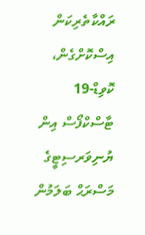ރައްކާތެރިކަން އިސްކޮށްގެން، ކޮވިޑް-19 ޓާސްކްފޯސް އިން ޔުނިވަރސިޓީގެ މަސްރަޙް ބަލަމުން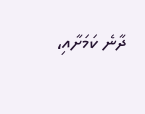ދާނެ ކަމަށާއި،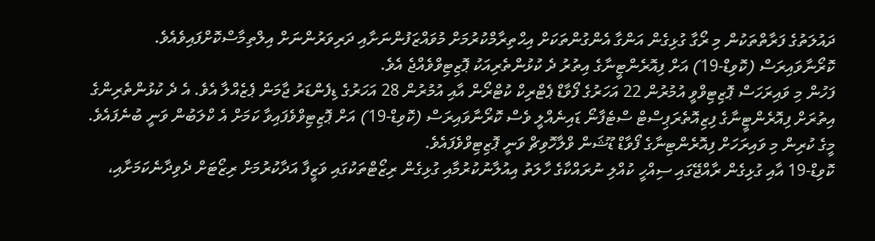ދައުލަތުގެ ފަރާތްތަކުން މި ރޯގާ ގުޅިގެން އަންގާ އެންގުންތަކަށް އިޙްތިރާމްކުރުމަށް މުވައްޒަފުންނަށާއި ދަރިވަރުންނަށް އިލްތިމާސްކޮށްފައިވެއެވެ.
ކޮރޯނާވައިރަސް (ކޮވިޑް-19) އަށް ފިއޮރެންޓީނާގެ އިތުރު ދެ ކުޅުންތެރިއަކު ޕޮޒިޓިވްވެއްޖެ އެވެ.
ފަހުން މި ވައިރަހަސް ޕޮޒިޓިވްވީ އުމުރުން 22 އަހަރުގެ ފޯވާޑް ޕެޓްރިކް ކުޓްރޯން އާއި އުމުރުން 28 އަހަރުގެ ޑިފެންޑަރު ޖާމަން ޕެޒެއްލާ އެވެ. އެ ދެ ކުޅުންތެރިންގެ އިތުރަށް ފިއޮރެންޓީނާގެ ފިޒިއޮތެރަޕިސްޓް ސްޓެފާނޯ ޑައިނެއްލީ ވެސް ކޮރޯނާވައިރަސް (ކޮވިޑް-19) އަށް ޕޮޒިޓިވްވެފައިވާ ކަމަށް އެ ކްލަބުން ވަނީ ބުނެފައެވެ. މީގެ ކުރިން މި ވައިރަހަށް ފިއޮރެންޓިނާގެ ފޯވާޑް ޑޫޝަން ވްލާހޮވިޗް ވަނީ ޕޮޒިޓިވްވެފައެވެ.
ކޮވިޑް-19 އާއި ގުޅިގެން ރާއްޖޭގައި ސިއްހީ ކުއްލި ނުރައްކާގެ ހާލަތު އިއުލާނުކުރުމާއި ގުޅިގެން ރިޒޯޓްތަކުގައި ވަޒީފާ އަދާކުރުމަށް ރިޒޯޓަށް ދެވިދާނެކަމަށާއި،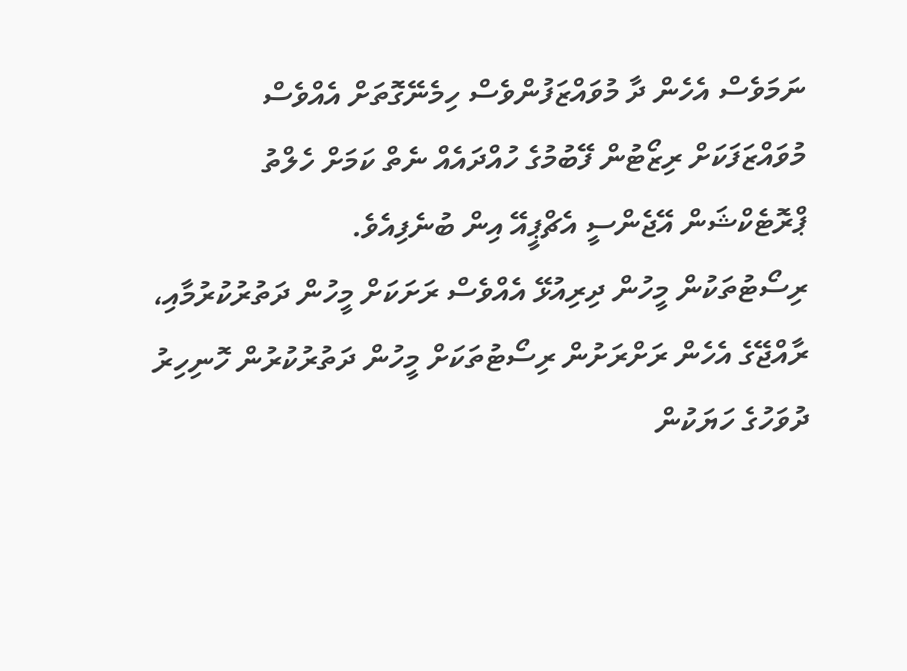ނަމަވެސް އެހެން ދާ މުވައްޒަފުންވެސް ހިމެނޭގޮތަށް އެއްވެސް މުވައްޒަފަކަށް ރިޒޯޓުން ފޭބުމުގެ ހުއްދައެއް ނެތް ކަމަށް ހެލްތު ޕްރޮޓެކްޝަން އޭޖެންސީ އެޗްޕީއޭ އިން ބުނެފިއެވެ.
ރިސޯޓުތަކުން މީހުން ދިރިއުޅޭ އެއްވެސް ރަށަކަށް މީހުން ދަތުރުކުރުމާއި، ރާއްޖޭގެ އެހެން ރަށްރަށުން ރިސޯޓުތަކަށް މީހުން ދަތުރުކުރުން ހޮނިހިރު ދުވަހުގެ ހަޔަކުން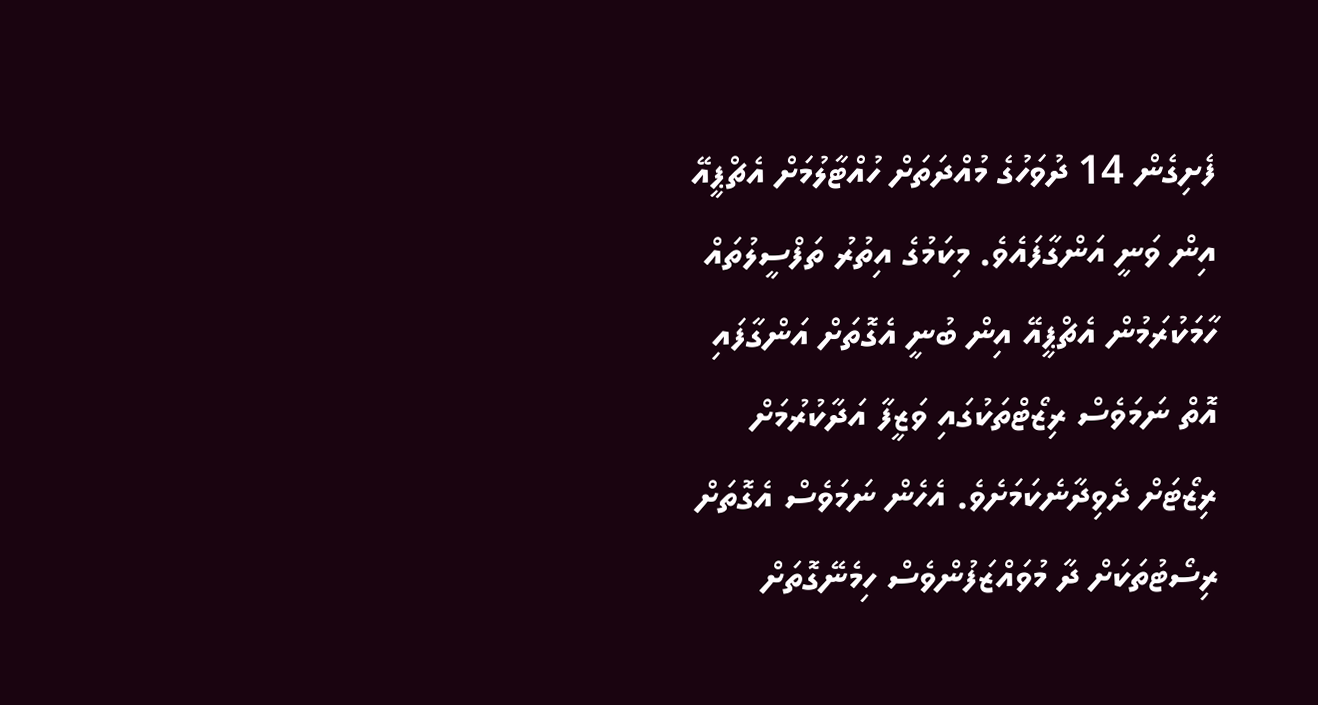ފެށިގެން 14 ދުވަހުގެ މުއްދަތަށް ހުއްޓާލުމަށް އެޗްޕީއޭ އިން ވަނީ އަންގާފައެވެ. މިކަމުގެ އިތުރު ތަފްސީލުތައް ހާމަކުރަމުން އެޗްޕީއޭ އިން ބުނީ އެގޮތަށް އަންގާފައި އޮތް ނަމަވެސް ރިޒޯޓްތަކުގައި ވަޒީފާ އަދާކުރުމަށް ރިޒޯޓަށް ދެވިދާނެކަމަށެވެ. އެހެން ނަމަވެސް އެގޮތަށް ރިސޯޓުތަކަށް ދާ މުވައްޒަފުންވެސް ހިމެނޭގޮތަށް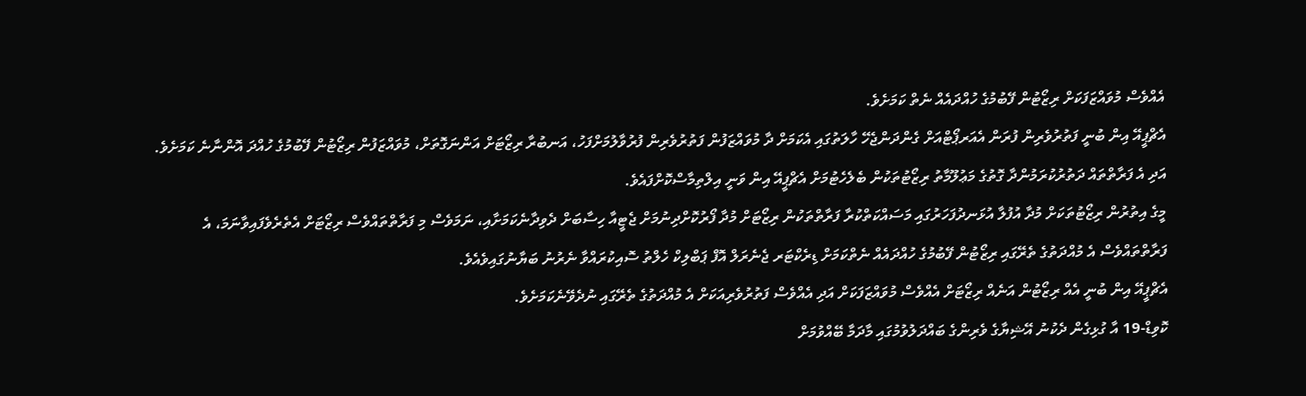އެއްވެސް މުވައްޒަފަކަށް ރިޒޯޓުން ފޭބުމުގެ ހުއްދައެއް ނެތް ކަމަށެވެ.
އެޗްޕީއޭ އިން ބުނީ ފަތުރުވެރިން ފުރަން އެއަރޕޯޓްއަށް ގެންދަންޖެހޭ ހާލަތުގައި އެކަމަށް ދާ މުވައްޒަފުން ފަތުރުވެރިން ފުރުވާލުމަށްފަހު، އަނބުރާ ރިޒޯޓަށް އަންނަގޮތަށް، މުވައްޒަފުން ރިޒޯޓުން ފޭބުމުގެ ހުއްދަ އޮންނާނެ ކަމަށެވެ. އަދި އެ ފަރާތްތައް ދަތުރުކުރަމުންދާ ގޮތުގެ މަޢުލޫމާތު ރިޒޯޓުތަކުން ބެލެހެޓުމަށް އެޗްޕީއޭ އިން ވަނީ އިލްތިމާސްކޮށްފައެވެ.
މީގެ އިތުރުން ރިޒޯޓުތަކަށް މުދާ އުފުލާ އުޅަނދުފަހަރުގައި މަސައްކަތްކުރާ ފަރާތްތަކުން ރިޒޯޓަށް މުދާ ފޯރުކޮށްދިނުމަށް ޖެޓީއާ ހިސާބަށް ދެވިދާނެކަމަށާއި، ނަމަވެސް މި ފަރާތްތައްވެސް ރިޒޯޓަށް އެތެރެވެފައިވާނަމަ، އެ ފަރާތްތައްވެސް އެ މުއްދަތުގެ ތެރޭގައި ރިޒޯޓުން ފޭބުމުގެ ހުއްދައެއް ނެތްކަމަށް ޑިރެކްޓަރ ޖެނެރަލް އޮފް ޕަބްލިކް ހެލްތު ސޮއިކުރައްވާ ނެރުނު ބަޔާނުގައިވެއެވެ.
އެޗްޕީއޭ އިން ބުނީ އެއް ރިޒޯޓުން އަނެއް ރިޒޯޓަށް އެއްވެސް މުވައްޒަފަކަށް އަދި އެއްވެސް ފަތުރުވެރިއަކަށް އެ މުއްދަތުގެ ތެރޭގައި ނުދެވޭނެކަމަށެވެ.
ކޮވިޑް-19 އާ ގުޅިގެން ދެކުނު އޭޝިޔާގެ ވެރިންގެ ބައްދަލުވުމުގައި މާދަމާ ބޭއްވުމަށް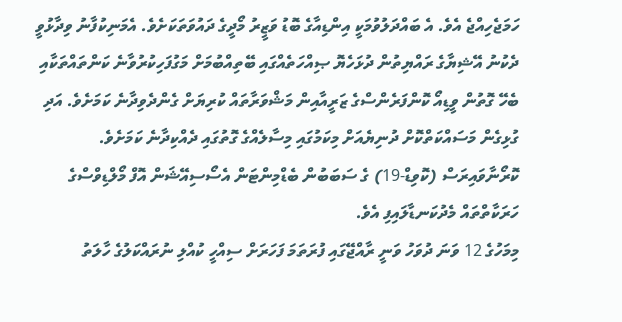ހަމަޖެހިއްޖެ އެވެ. އެ ބައްދަލުވުމަކީ އިންޑިއާގެ ބޮޑު ވަޒީރު މޯދީގެ ދައުވަތަކަށެވެ. އެމަނިކުފާނު ވިދާޅުވީ ދެކުނު އޭޝިޔާގެ ރައްޔިތުން ދުޅަހެޔޮ ޞިއްހަތެއްގައި ބޭތިއްބުމަށް މަގުފަހިކުރުވާނެ ކަންތައްތަކާއި ބެހޭ ގޮތުން ވީޑިއޯ ކޮންފަރެންސްގެ ޒަރީއާއިން މަޝްވަރާތައް ކުރިޔަށް ގެންދެވިދާނެ ކަމަށެވެ. އަދި ގުޅިގެން މަސައްކަތްކޮށް ދުނިޔެއަށް މިކަމުގައި މިސާލެއްގެ ގޮތުގައި ދެއްކިދާނެ ކަމަށެވެ.
ކޮރޯނާވައިރަސް (ކޮވިޑް-19) ގެ ސަބަބުން ބެޑްމިންޓަން އެސޯސިއޭޝަން އޮފް މޯލްޑިވްސްގެ ހަރަކާތްތައް މެދުކަނޑާލައިފި އެވެ.
މިމަހުގެ 12 ވަނަ ދުވަހު ވަނީ ރާއްޖޭގައި ފުރަތަމަ ފަހަރަށް ސިއްހީ ކުއްލި ނުރައްކަލުގެ ހާލަތު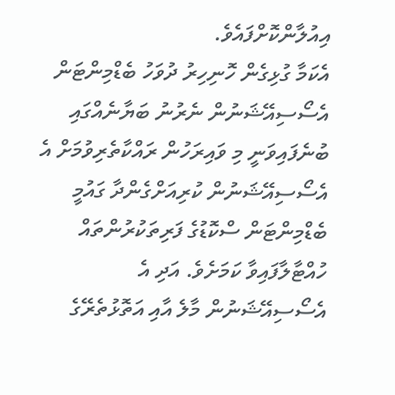އިއުލާންކޮށްފައެވެ.
އެކަމާ ގުޅިގެން ހޮނިހިރު ދުވަހު ބެޑްމިންޓަން އެސޯސިއޭޝަނުން ނެރުނު ބަޔާނެއްގައި ބުނެފައިވަނީ މި ވައިރަހުން ރައްކާތެރިވުމަށް އެ އެސޯސިއޭޝަނުން ކުރިއަށްގެންދާ ގައުމީ ބެޑްމިންޓަން ސްކޮޑުގެ ފަރިތަކުރުންތައް ހުއްޓާލާފައިވާ ކަމަށެވެ. އަދި އެ އެސޯސިއޭޝަނުން މާލެ އާއި އަތޮޅުތެރޭގެ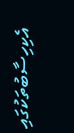އެކިހިސާބުތަކުގައި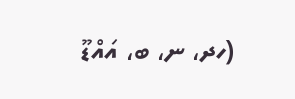(ހދ، ނ، ބ، އައްޑޫ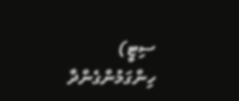ސިޓީ) ހިންގަމުންގެންދާ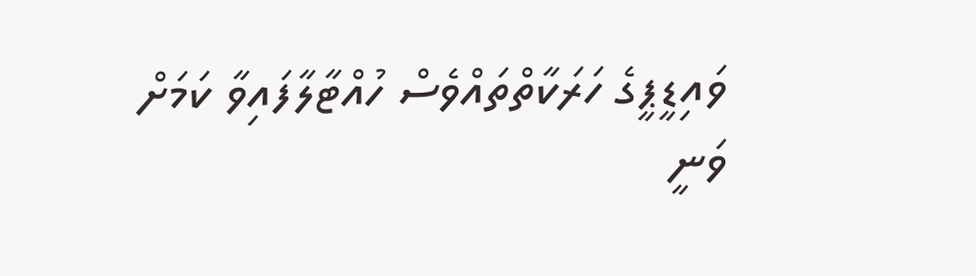ވައިޑީޕީގެ ހަރަކާތްތައްވެސް ހުއްޓާލާފައިވާ ކަމަށް ވަނީ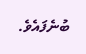ބުނެފައެވެ.